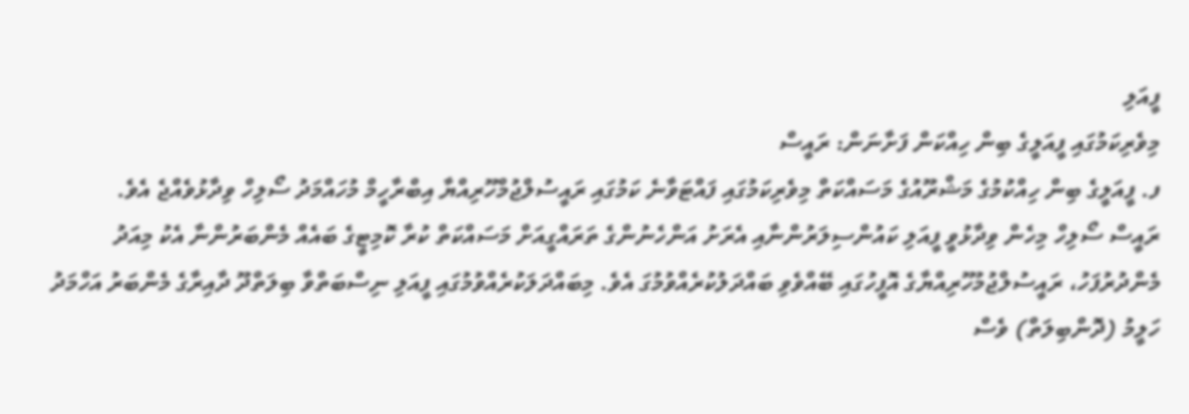ފީއަލި
މިވެރިކަމުގައި ފީއަލީގެ ބިން ހިއްކަން ފަށާނަން: ރައީސް
ފ. ފީއަލީގެ ބިން ހިއްކުމުގެ މަޝްރޫއުގެ މަސައްކަތް މިވެރިކަމުގައި ފައްޓަވާނެ ކަމުގައި ރައީސުލްޖުމްހޫރިއްޔާ އިބްރާހީމް މުހައްމަދު ސޯލިހް ވިދާޅުވެއްޖެ އެވެ.
ރައީސް ސޯލިހް މިހެން ވިދާޅުވީ ފީއަލި ކައުންސިލަރުންނާއި އެރަށު އަންހެނުންގެ ތަރައްގީއަށް މަސައްކަތް ކުރާ ކޮމިޓީގެ ބައެއް މެންބަރުންނާ އެކު މިއަދު މެންދުރުފަހު، ރައީސުލްޖުމުހޫރިއްޔާގެ އޮފީހުގައި ބޭއްވެވި ބައްދަލުކުރެއްވުމުގަ އެވެ. މިބައްދަލަކުރެއްވުމުގައި ފީއަލި ނިސްބަތްވާ ބިލަތްދޫ ދާއިރާގެ މެންބަރު އަހްމަދު ހަލީމު (ދޮންބިލަތް) ވެސް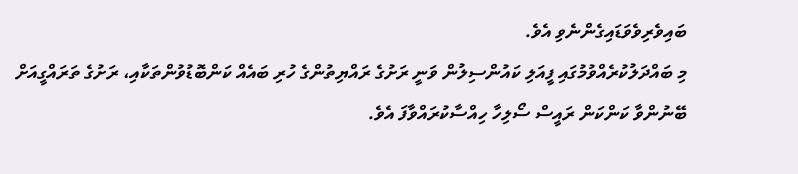ބައިވެރިވެވަޑައިގެންނެވި އެވެ.
މި ބައްދަލުކުރެއްވުމުގައި ފީއަލި ކައުންސިލުން ވަނީ ރަށުގެ ރައްޔިތުންގެ ހުރި ބައެއް ކަންބޮޑުވުންތަކާއި، ރަށުގެ ތަރައްގީއަށް ބޭނުންވާ ކަންކަން ރައީސް ސޯލިހާ ހިއްސާކުރައްވާފަ އެވެ.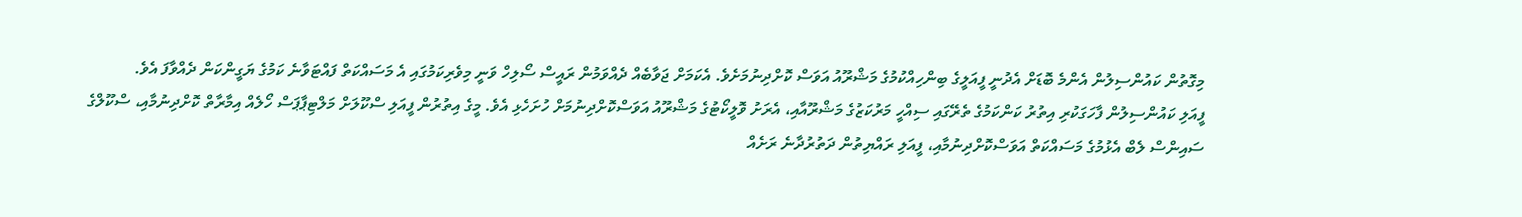މިގޮތުން ކައުންސިލުން އެންމެ ބޮޑަށް އެދުނީ ފީއަލީގެ ބިންހިއްކުމުގެ މަޝްރޫއު އަވަސް ކޮށްދިނުމަށެވެ. އެކަމަށް ޖަވާބެއް ދެއްވަމުން ރައީސް ސޯލިހް ވަނީ މިވެރިކަމުގައި އެ މަސައްކަތް ފައްޓަވާނެ ކަމުގެ ޔަގީންކަން ދެއްވާފަ އެވެ.
ފީއަލި ކައުންސިލުން ފާހަގަކުރި އިތުރު ކަންކަމުގެ ތެރޭގައި ސިއްހީ މަރުކަޒުގެ މަޝްރޫއާއި، އެރަށު ވޮލީކޯޓުގެ މަޝްރޫއު އަވަސްކޮށްދިނުމަށް ހުށަހެޅި އެވެ. މީގެ އިތުރުން ފީއަލި ސްކޫލަށް މަލްޓިޕާޕަސް ހޯލެއް އިމާރާތް ކޮށްދިނުމާއި، ސްކޫލްގެ ސައިންސް ލެބް އެޅުމުގެ މަސައްކަތް އަވަސްކޮށްދިނުމާއި، ފީއަލި ރައްޔިތުން ދަތުރުދާނެ ރަށެއް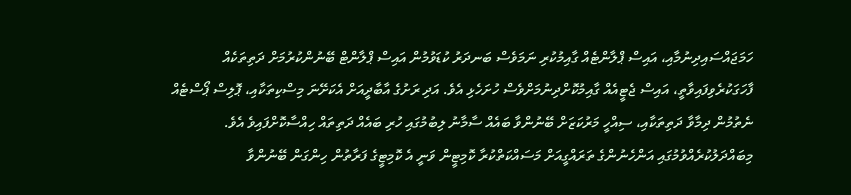ހަމަޖައްސައިދިނުމާއި، އައިސް ޕްލާންޓެއް ގާއިމުކުރި ނަމަވެސް ބަނދަރު ކުޑަވުމުން އައިސް ޕްލާންޓް ބޭނުންކުރުމަށް ދަތިތަކެއް ފާހަގަކުރެވިފައިވާތީ، އައިސް ޖެޓީއެއް ގާއިމުކޮށްދިނުމަށްވެސް ހުށަހެޅި އެވެ. އަދި ރަށުގެ އާބާދީއަށް އެކަށޭނަ މިސްކިތަކާއި، ޕޮލިސް ޕޯސްޓެއް ނެތުމުން ދިމާވާ ދަތިތަކާއި، ސިއްހީ މަރުކަޒަށް ބޭނުންވާ ބައެއް ސާމާނު ލިބުމުގައި ހުރި ބައެއް ދަތިތައް ހިއްސާކޮށްފައިވެ އެވެ.
މިބައްދަލުކުރެއްވުމުގައި އަންހެނުންގެ ތަރައްގީއަށް މަސައްކަތްކުރާ ކޮމިޓީން ވަނީ އެ ކޮމިޓީގެ ފަރާތުން ހިންގަން ބޭނުންވާ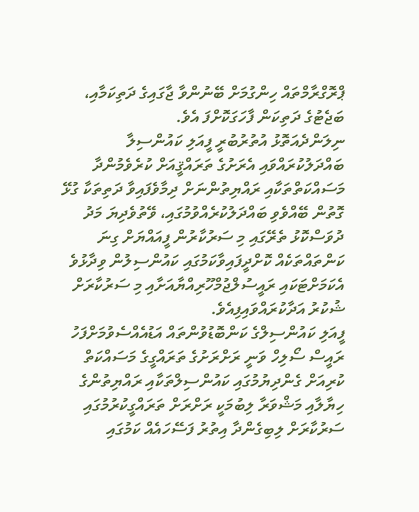ޕްރޮގްރާމްތައް ހިންގުމަށް ބޭނުންވާ ޖާގައިގެ ދަތިކަމާއި، ބަޖެޓުގެ ދަތިކަން ފާހަގަކޮށްފަ އެވެ.
ނިލަންދެއަތޮޅު އުތުރުބުރީ ފީއަލި ކައުންސިލާ ބައްދަލުކުރައްވައި އެރަށުގެ ތަރައްޤީއަށް ކުރެވެމުންދާ މަސައްކަތްތަކާއި ރައްޔިތުންނަށް ދިމާވެފައިވާ ދަތިތަކާ ގުޅޭ ގޮތުން ބޭއްވެވި ބައްދަލުކުރެއްވުމުގައި، ވޭތުވެދިޔަ މަދު ދުވަސްކޮޅު ތެރޭގައި މި ސަރުކާރުން ފީއައްޔަށް ގިނަ ކަންތައްތަކެއް ކޮށްދީފައިވާކަމުގައި ކައުންސިލުން ވިދާޅުވެ އެކަމަށްޓަކައި ރައީސުލްޖުމްހޫރިއްޔާއަށާއި މި ސަރުކާރަށް ޝުކުރު އަދާކުރައްވައިފިއެވެ.
ފީއަލި ކައުންސިލްގެ ކަންބޮޑުވުންތައް އަޑުއެއްސެވުމަށްފަހު ރައީސް ސޯލިހް ވަނީ ރަށްރަށުގެ ތަރައްގީގެ މަސައްކަތް ކުރިއަށް ގެންދިޔުމުގައި ކައުންސިލްތަކާއި ރައްޔިތުންގެ ހިޔާލާއި މަޝްވަރާ ލިބުމަކީ ރަށްރަށް ތަރައްގީކުރުމުގައި ސަރުކާރަށް ލިބިގެންދާ އިތުރު ފަސޭހައެއް ކަމުގައި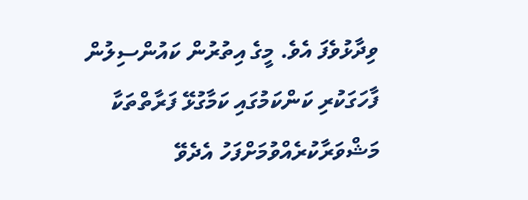ވިދާޅުވެފަ އެވެ. މީގެ އިތުރުން ކައުންސިލުން ފާހަގަކުރި ކަންކަމުގައި ކަމާގުޅޭ ފަރާތްތަކާ މަޝްވަރާކުރެއްވުމަށްފަހު އެދެވޭ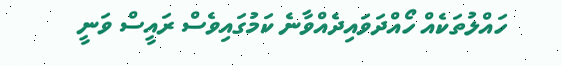ހައްލުތަކެއް ހޯއްދަވައިދެއްވާނެ ކަމުގައިވެސް ރައީސް ވަނީ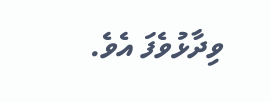ވިދާޅުވެފަ އެވެ.